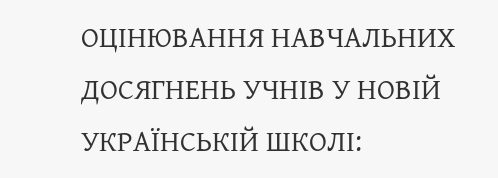ОЦІНЮВАННЯ НАВЧАЛЬНИХ ДОСЯГНЕНЬ УЧНІВ У НОВІЙ УКРАЇНСЬКІЙ ШКОЛІ: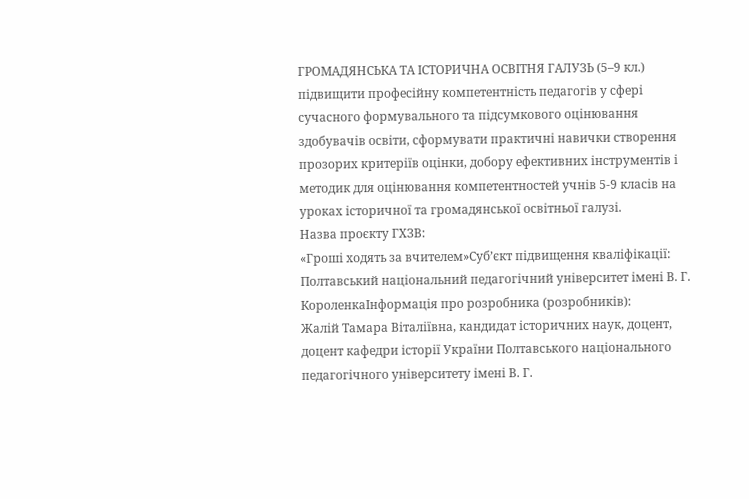ГРОМАДЯНСЬКА ТА ІСТОРИЧНА ОСВІТНЯ ГАЛУЗЬ (5–9 кл.)
підвищити професійну компетентність педагогів у сфері сучасного формувального та підсумкового оцінювання здобувачів освіти, сформувати практичні навички створення прозорих критеріїв оцінки, добору ефективних інструментів і методик для оцінювання компетентностей учнів 5-9 класів на уроках історичної та громадянської освітньої галузі.
Назва проєкту ГХЗВ:
«Гроші ходять за вчителем»Суб’єкт підвищення кваліфікації:
Полтавський національний педагогічний університет імені В. Г. КороленкаІнформація про розробника (розробників):
Жалій Тамара Віталіївна, кандидат історичних наук, доцент, доцент кафедри історії України Полтавського національного педагогічного університету імені В. Г.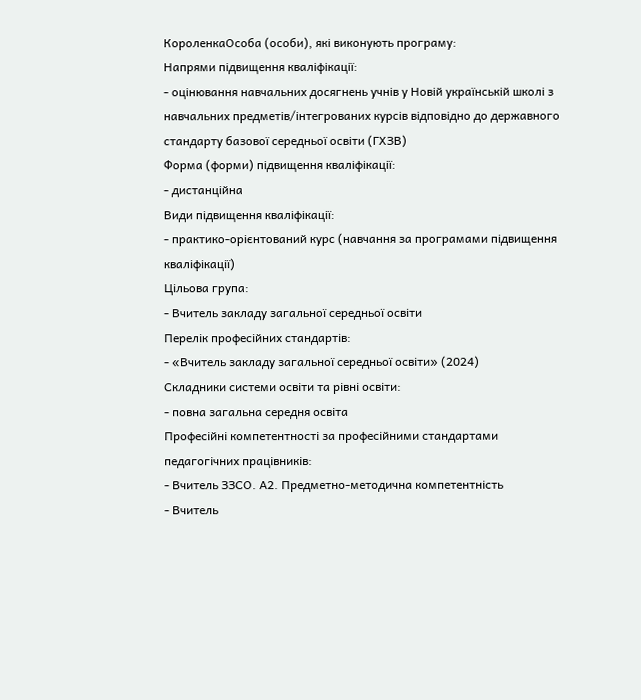КороленкаОсоба (особи), які виконують програму:
Напрями підвищення кваліфікації:
- оцінювання навчальних досягнень учнів у Новій українській школі з навчальних предметів/інтегрованих курсів відповідно до державного стандарту базової середньої освіти (ГХЗВ)
Форма (форми) підвищення кваліфікації:
- дистанційна
Види підвищення кваліфікації:
- практико-орієнтований курс (навчання за програмами підвищення кваліфікації)
Цільова група:
- Вчитель закладу загальної середньої освіти
Перелік професійних стандартів:
- «Вчитель закладу загальної середньої освіти» (2024)
Складники системи освіти та рівні освіти:
- повна загальна середня освіта
Професійні компетентності за професійними стандартами педагогічних працівників:
- Вчитель ЗЗСО. А2. Предметно-методична компетентність
- Вчитель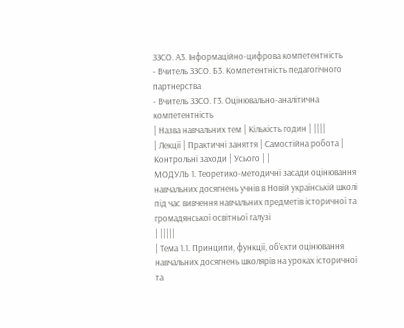ЗЗСО. А3. Інформаційно-цифрова компетентність
- Вчитель ЗЗСО. Б3. Компетентність педагогічного партнерства
- Вчитель ЗЗСО. Г3. Оцінювально-аналітична компетентність
| Назва навчальних тем | Кількість годин | ||||
| Лекції | Практичні заняття | Самостійна робота | Контрольні заходи | Усього | |
МОДУЛЬ 1. Теоретико-методичні засади оцінювання навчальних досягнень учнів в Новій українській школі під час вивчення навчальних предметів історичної та громадянської освітньої галузі
| |||||
| Тема 1.1. Принципи, функції, об’єкти оцінювання навчальних досягнень школярів на уроках історичної та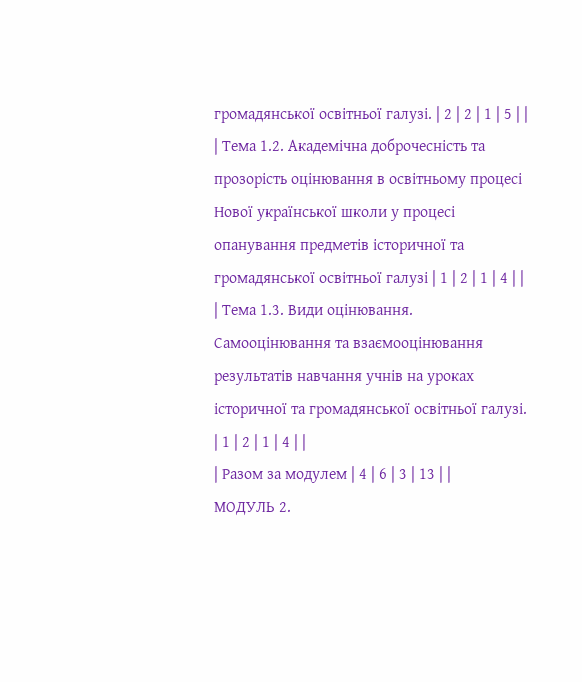громадянської освітньої галузі. | 2 | 2 | 1 | 5 | |
| Тема 1.2. Академічна доброчесність та прозорість оцінювання в освітньому процесі Нової української школи у процесі опанування предметів історичної та громадянської освітньої галузі | 1 | 2 | 1 | 4 | |
| Тема 1.3. Види оцінювання. Самооцінювання та взаємооцінювання результатів навчання учнів на уроках історичної та громадянської освітньої галузі. | 1 | 2 | 1 | 4 | |
| Разом за модулем | 4 | 6 | 3 | 13 | |
МОДУЛЬ 2.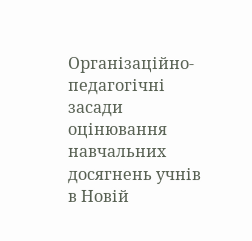Організаційно-педагогічні засади оцінювання навчальних досягнень учнів в Новій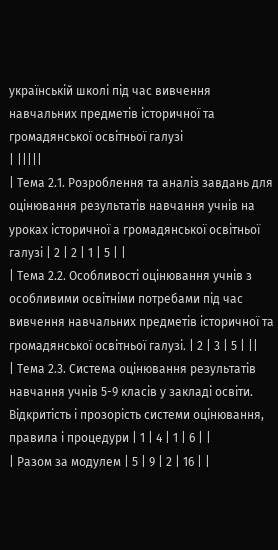українській школі під час вивчення навчальних предметів історичної та громадянської освітньої галузі
| |||||
| Тема 2.1. Розроблення та аналіз завдань для оцінювання результатів навчання учнів на уроках історичної а громадянської освітньої галузі | 2 | 2 | 1 | 5 | |
| Тема 2.2. Особливості оцінювання учнів з особливими освітніми потребами під час вивчення навчальних предметів історичної та громадянської освітньої галузі. | 2 | 3 | 5 | ||
| Тема 2.3. Система оцінювання результатів навчання учнів 5-9 класів у закладі освіти. Відкритість і прозорість системи оцінювання, правила і процедури | 1 | 4 | 1 | 6 | |
| Разом за модулем | 5 | 9 | 2 | 16 | |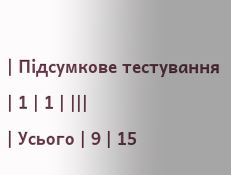| Підсумкове тестування | 1 | 1 | |||
| Усього | 9 | 15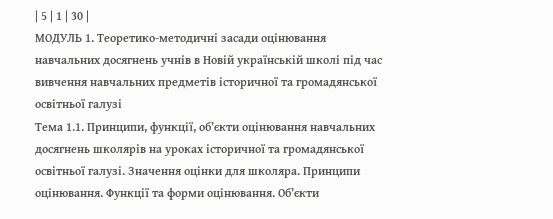| 5 | 1 | 30 |
МОДУЛЬ 1. Теоретико-методичні засади оцінювання навчальних досягнень учнів в Новій українській школі під час вивчення навчальних предметів історичної та громадянської освітньої галузі
Тема 1.1. Принципи, функції, об’єкти оцінювання навчальних досягнень школярів на уроках історичної та громадянської освітньої галузі. Значення оцінки для школяра. Принципи оцінювання. Функції та форми оцінювання. Об’єкти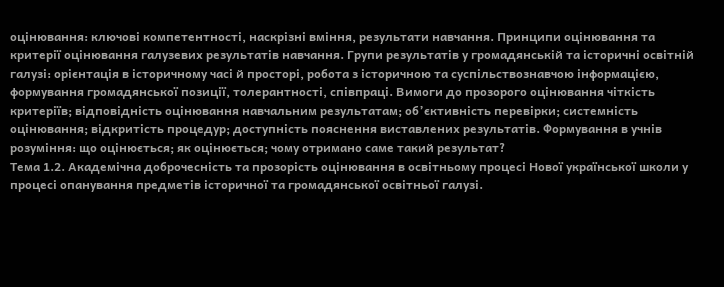оцінювання: ключові компетентності, наскрізні вміння, результати навчання. Принципи оцінювання та критерії оцінювання галузевих результатів навчання. Групи результатів у громадянській та історичні освітній галузі: орієнтація в історичному часі й просторі, робота з історичною та суспільствознавчою інформацією, формування громадянської позиції, толерантності, співпраці. Вимоги до прозорого оцінювання чіткість критеріїв; відповідність оцінювання навчальним результатам; об’єктивність перевірки; системність оцінювання; відкритість процедур; доступність пояснення виставлених результатів. Формування в учнів розуміння: що оцінюється; як оцінюється; чому отримано саме такий результат?
Тема 1.2. Академічна доброчесність та прозорість оцінювання в освітньому процесі Нової української школи у процесі опанування предметів історичної та громадянської освітньої галузі.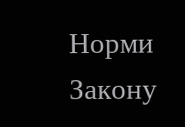Норми Закону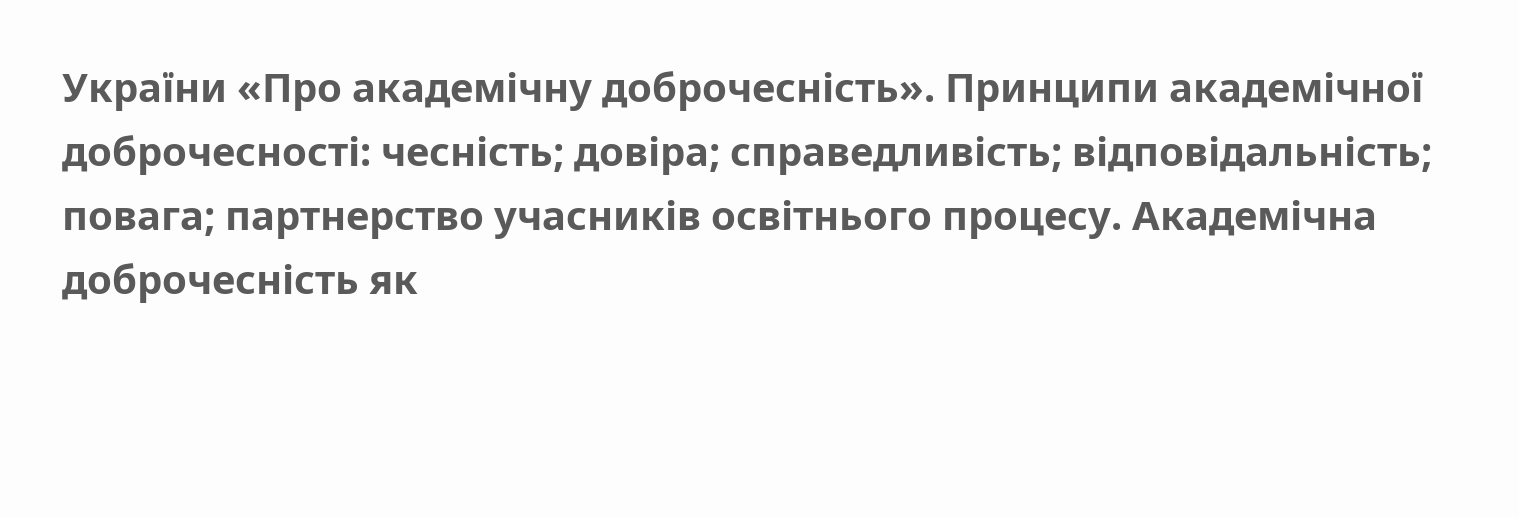України «Про академічну доброчесність». Принципи академічної доброчесності: чесність; довіра; справедливість; відповідальність; повага; партнерство учасників освітнього процесу. Академічна доброчесність як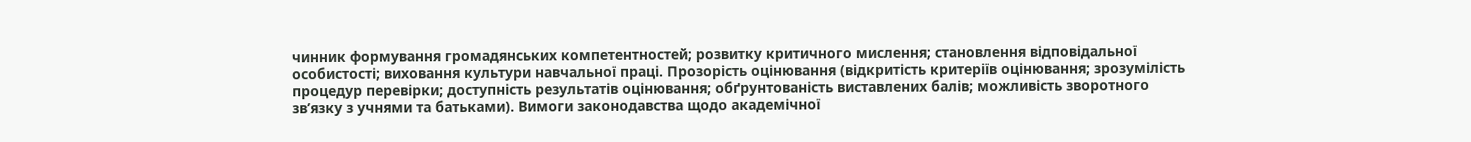чинник формування громадянських компетентностей; розвитку критичного мислення; становлення відповідальної особистості; виховання культури навчальної праці. Прозорість оцінювання (відкритість критеріїв оцінювання; зрозумілість процедур перевірки; доступність результатів оцінювання; обґрунтованість виставлених балів; можливість зворотного зв’язку з учнями та батьками). Вимоги законодавства щодо академічної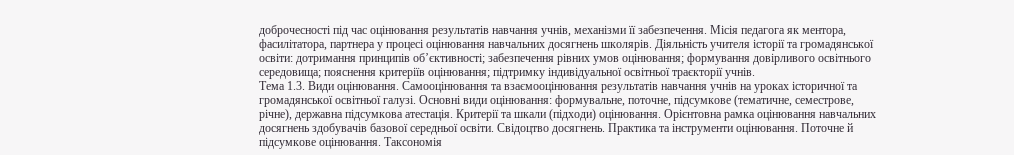доброчесності під час оцінювання результатів навчання учнів, механізми її забезпечення. Місія педагога як ментора, фасилітатора, партнера у процесі оцінювання навчальних досягнень школярів. Діяльність учителя історії та громадянської освіти: дотримання принципів об’єктивності; забезпечення рівних умов оцінювання; формування довірливого освітнього середовища; пояснення критеріїв оцінювання; підтримку індивідуальної освітньої траєкторії учнів.
Тема 1.3. Види оцінювання. Самооцінювання та взаємооцінювання результатів навчання учнів на уроках історичної та громадянської освітньої галузі. Основні види оцінювання: формувальне, поточне, підсумкове (тематичне, семестрове, річне), державна підсумкова атестація. Критерії та шкали (підходи) оцінювання. Орієнтовна рамка оцінювання навчальних досягнень здобувачів базової середньої освіти. Свідоцтво досягнень. Практика та інструменти оцінювання. Поточне й підсумкове оцінювання. Таксономія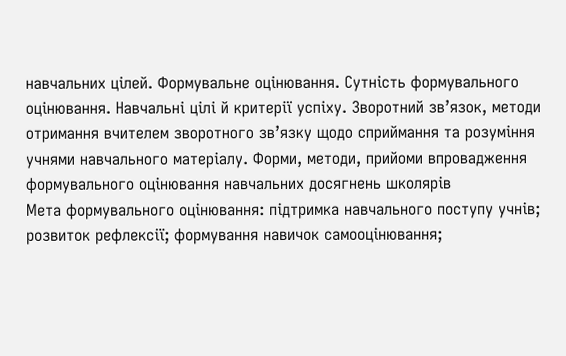навчальних цілей. Формувальне оцінювання. Сутність формувального оцінювання. Навчальні цілі й критерії успіху. Зворотний зв’язок, методи отримання вчителем зворотного зв’язку щодо сприймання та розуміння учнями навчального матеріалу. Форми, методи, прийоми впровадження формувального оцінювання навчальних досягнень школярів
Мета формувального оцінювання: підтримка навчального поступу учнів; розвиток рефлексії; формування навичок самооцінювання;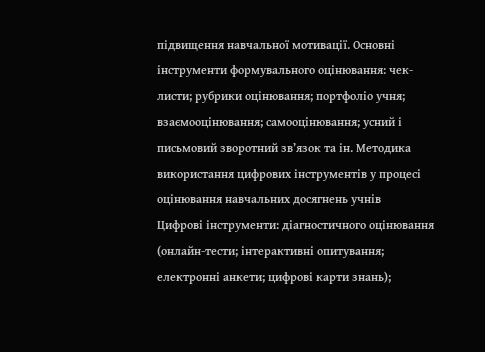підвищення навчальної мотивації. Основні інструменти формувального оцінювання: чек-листи; рубрики оцінювання; портфоліо учня; взаємооцінювання; самооцінювання; усний і письмовий зворотний зв’язок та ін. Методика використання цифрових інструментів у процесі оцінювання навчальних досягнень учнів
Цифрові інструменти: діагностичного оцінювання (онлайн-тести; інтерактивні опитування; електронні анкети; цифрові карти знань);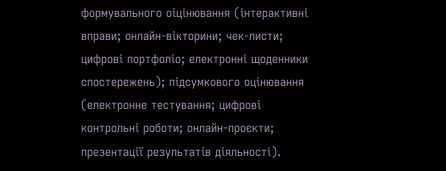формувального оіцінювання (інтерактивні вправи; онлайн-вікторини; чек-листи; цифрові портфоліо; електронні щоденники спостережень); підсумкового оцінювання (електронне тестування; цифрові контрольні роботи; онлайн-проєкти; презентації результатів діяльності).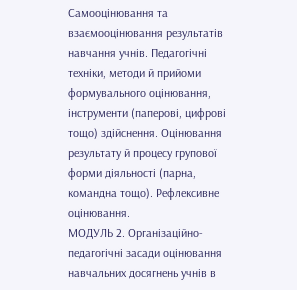Самооцінювання та взаємооцінювання результатів навчання учнів. Педагогічні техніки, методи й прийоми формувального оцінювання, інструменти (паперові, цифрові тощо) здійснення. Оцінювання результату й процесу групової форми діяльності (парна, командна тощо). Рефлексивне оцінювання.
МОДУЛЬ 2. Організаційно-педагогічні засади оцінювання навчальних досягнень учнів в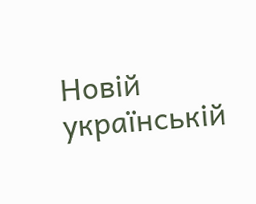Новій українській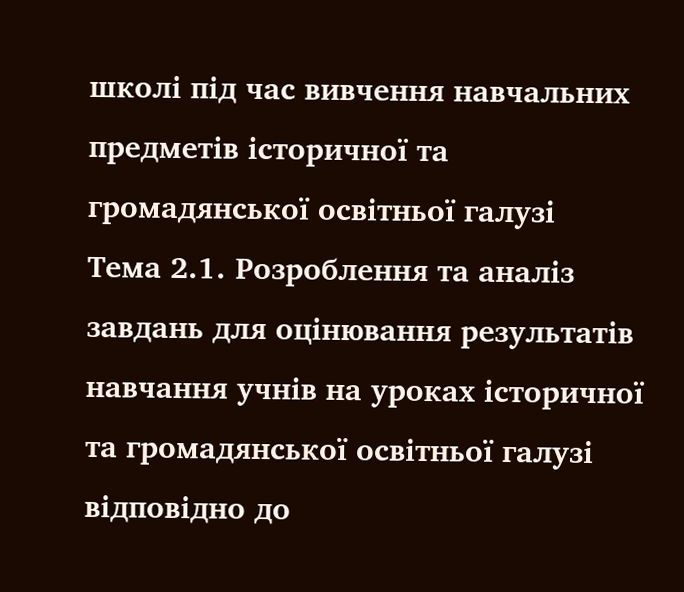школі під час вивчення навчальних предметів історичної та громадянської освітньої галузі
Тема 2.1. Розроблення та аналіз завдань для оцінювання результатів навчання учнів на уроках історичної та громадянської освітньої галузі відповідно до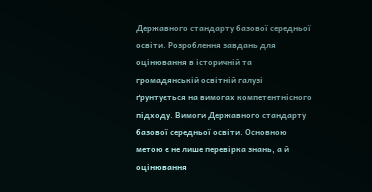Державного стандарту базової середньої освіти. Розроблення завдань для оцінювання в історичній та громадянській освітній галузі ґрунтується на вимогах компетентнісного підходу. Вимоги Державного стандарту базової середньої освіти. Основною метою є не лише перевірка знань, а й оцінювання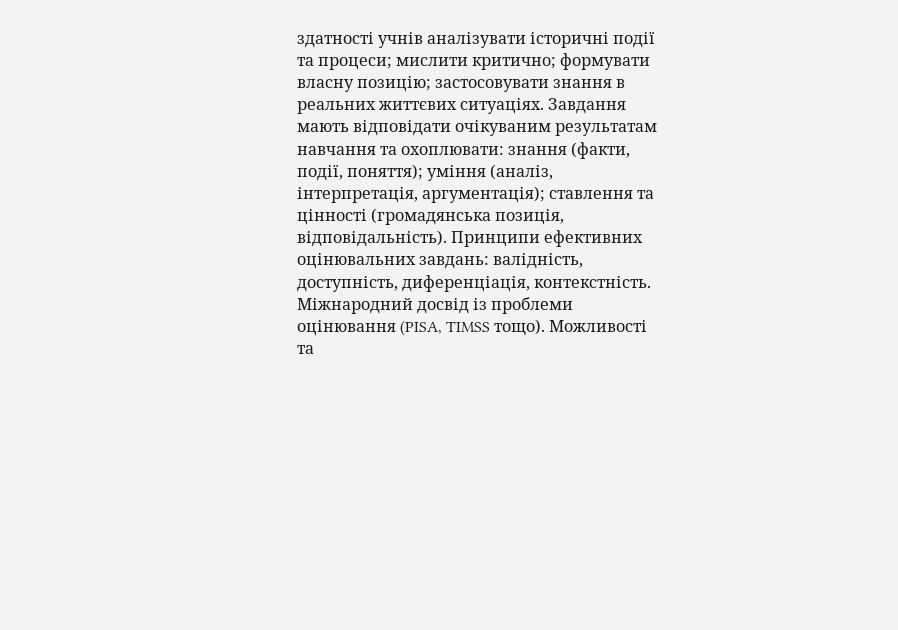здатності учнів аналізувати історичні події та процеси; мислити критично; формувати власну позицію; застосовувати знання в реальних життєвих ситуаціях. Завдання мають відповідати очікуваним результатам навчання та охоплювати: знання (факти, події, поняття); уміння (аналіз, інтерпретація, аргументація); ставлення та цінності (громадянська позиція, відповідальність). Принципи ефективних оцінювальних завдань: валідність, доступність, диференціація, контекстність. Міжнародний досвід із проблеми оцінювання (PISA, TIMSS тощо). Можливості та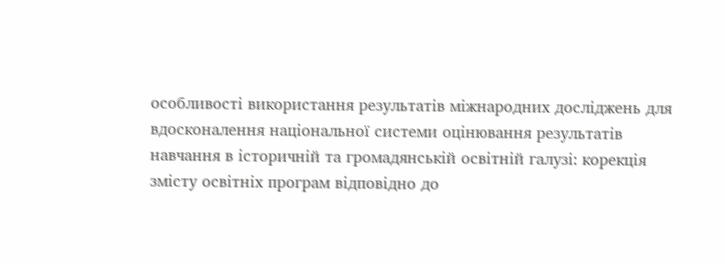особливості використання результатів міжнародних досліджень для вдосконалення національної системи оцінювання результатів навчання в історичній та громадянській освітній галузі: корекція змісту освітніх програм відповідно до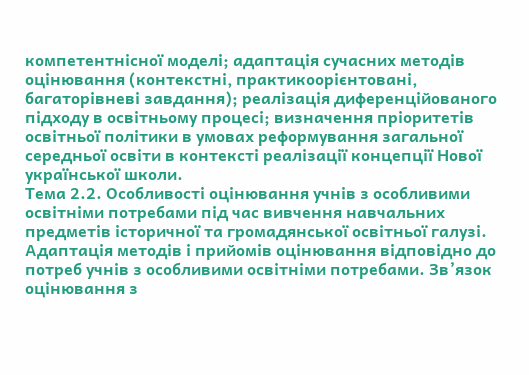компетентнісної моделі; адаптація сучасних методів оцінювання (контекстні, практикоорієнтовані, багаторівневі завдання); реалізація диференційованого підходу в освітньому процесі; визначення пріоритетів освітньої політики в умовах реформування загальної середньої освіти в контексті реалізації концепції Нової української школи.
Тема 2.2. Особливості оцінювання учнів з особливими освітніми потребами під час вивчення навчальних предметів історичної та громадянської освітньої галузі. Адаптація методів і прийомів оцінювання відповідно до потреб учнів з особливими освітніми потребами. Зв’язок оцінювання з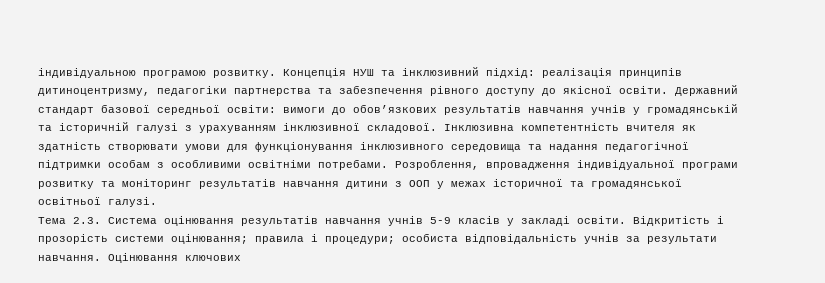індивідуальною програмою розвитку. Концепція НУШ та інклюзивний підхід: реалізація принципів дитиноцентризму, педагогіки партнерства та забезпечення рівного доступу до якісної освіти. Державний стандарт базової середньої освіти: вимоги до обов’язкових результатів навчання учнів у громадянській та історичній галузі з урахуванням інклюзивної складової. Інклюзивна компетентність вчителя як здатність створювати умови для функціонування інклюзивного середовища та надання педагогічної підтримки особам з особливими освітніми потребами. Розроблення, впровадження індивідуальної програми розвитку та моніторинг результатів навчання дитини з ООП у межах історичної та громадянської освітньої галузі.
Тема 2.3. Система оцінювання результатів навчання учнів 5-9 класів у закладі освіти. Відкритість і прозорість системи оцінювання; правила і процедури; особиста відповідальність учнів за результати навчання. Оцінювання ключових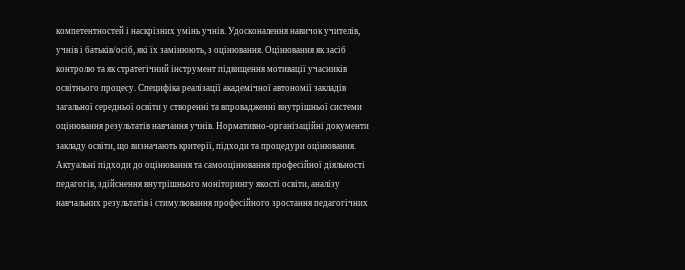компетентностей і наскрізних умінь учнів. Удосконалення навичок учителів, учнів і батьків/осіб, які їх замінюють, з оцінювання. Оцінювання як засіб контролю та як стратегічний інструмент підвищення мотивації учасників освітнього процесу. Специфіка реалізації академічної автономії закладів загальної середньої освіти у створенні та впровадженні внутрішньої системи оцінювання результатів навчання учнів. Нормативно-організаційні документи закладу освіти, що визначають критерії, підходи та процедури оцінювання. Актуальні підходи до оцінювання та самооцінювання професійної діяльності педагогів, здійснення внутрішнього моніторингу якості освіти, аналізу навчальних результатів і стимулювання професійного зростання педагогічних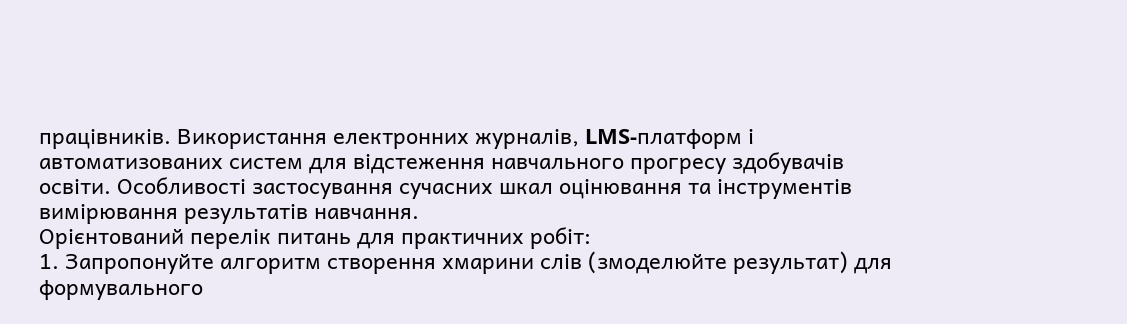працівників. Використання електронних журналів, LMS-платформ і автоматизованих систем для відстеження навчального прогресу здобувачів освіти. Особливості застосування сучасних шкал оцінювання та інструментів вимірювання результатів навчання.
Орієнтований перелік питань для практичних робіт:
1. Запропонуйте алгоритм створення хмарини слів (змоделюйте результат) для формувального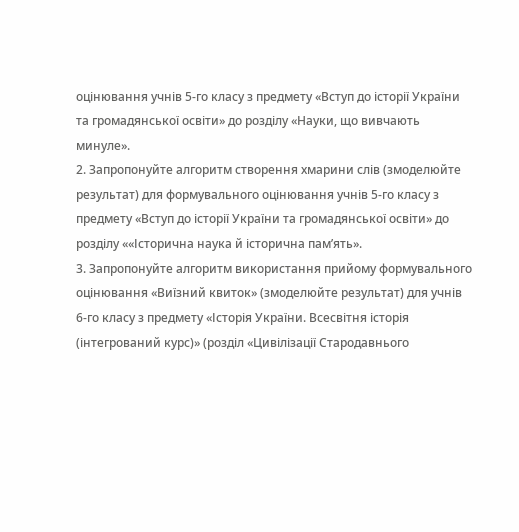оцінювання учнів 5-го класу з предмету «Вступ до історії України та громадянської освіти» до розділу «Науки, що вивчають минуле».
2. Запропонуйте алгоритм створення хмарини слів (змоделюйте результат) для формувального оцінювання учнів 5-го класу з предмету «Вступ до історії України та громадянської освіти» до розділу ««Історична наука й історична пам’ять».
3. Запропонуйте алгоритм використання прийому формувального оцінювання «Виїзний квиток» (змоделюйте результат) для учнів 6-го класу з предмету «Історія України. Всесвітня історія (інтегрований курс)» (розділ «Цивілізації Стародавнього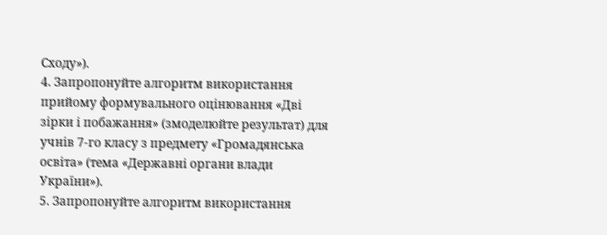Сходу»).
4. Запропонуйте алгоритм використання прийому формувального оцінювання «Дві зірки і побажання» (змоделюйте результат) для учнів 7-го класу з предмету «Громадянська освіта» (тема «Державні органи влади України»).
5. Запропонуйте алгоритм використання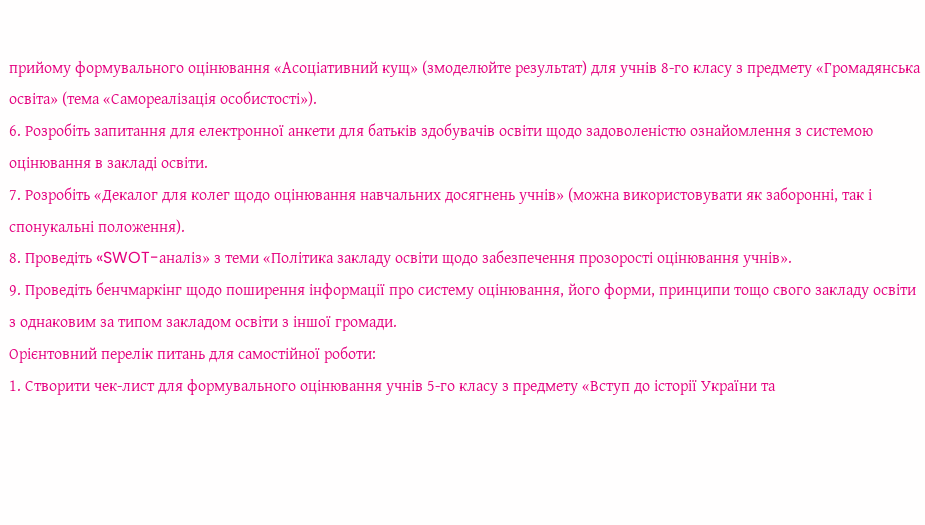прийому формувального оцінювання «Асоціативний кущ» (змоделюйте результат) для учнів 8-го класу з предмету «Громадянська освіта» (тема «Самореалізація особистості»).
6. Розробіть запитання для електронної анкети для батьків здобувачів освіти щодо задоволеністю ознайомлення з системою оцінювання в закладі освіти.
7. Розробіть «Декалог для колег щодо оцінювання навчальних досягнень учнів» (можна використовувати як заборонні, так і спонукальні положення).
8. Проведіть «SWOT-аналіз» з теми «Політика закладу освіти щодо забезпечення прозорості оцінювання учнів».
9. Проведіть бенчмаркінг щодо поширення інформації про систему оцінювання, його форми, принципи тощо свого закладу освіти з однаковим за типом закладом освіти з іншої громади.
Орієнтовний перелік питань для самостійної роботи:
1. Створити чек-лист для формувального оцінювання учнів 5-го класу з предмету «Вступ до історії України та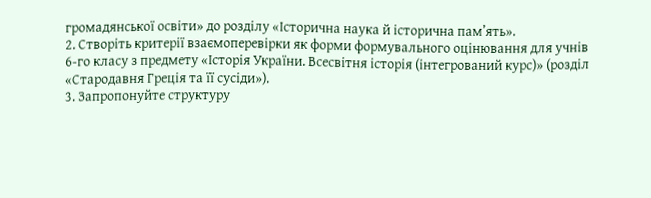громадянської освіти» до розділу «Історична наука й історична пам’ять».
2. Створіть критерії взаємоперевірки як форми формувального оцінювання для учнів 6-го класу з предмету «Історія України. Всесвітня історія (інтегрований курс)» (розділ «Стародавня Греція та її сусіди»).
3. Запропонуйте структуру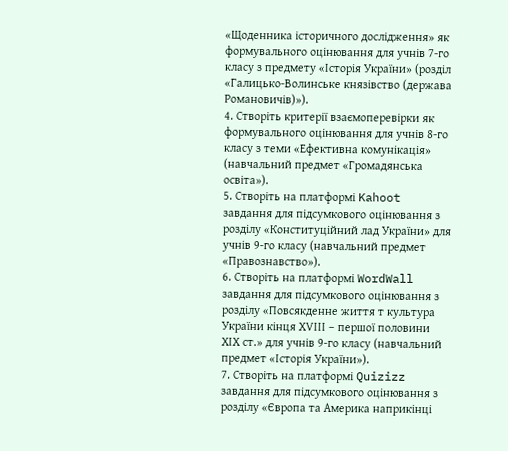«Щоденника історичного дослідження» як формувального оцінювання для учнів 7-го класу з предмету «Історія України» (розділ «Галицько-Волинське князівство (держава Романовичів)»).
4. Створіть критерії взаємоперевірки як формувального оцінювання для учнів 8-го класу з теми «Ефективна комунікація» (навчальний предмет «Громадянська освіта»).
5. Створіть на платформі Kahoot завдання для підсумкового оцінювання з розділу «Конституційний лад України» для учнів 9-го класу (навчальний предмет «Правознавство»).
6. Створіть на платформі WordWall завдання для підсумкового оцінювання з розділу «Повсякденне життя т культура України кінця ХVІІІ – першої половини ХІХ ст.» для учнів 9-го класу (навчальний предмет «Історія України»).
7. Створіть на платформі Quizizz завдання для підсумкового оцінювання з розділу «Європа та Америка наприкінці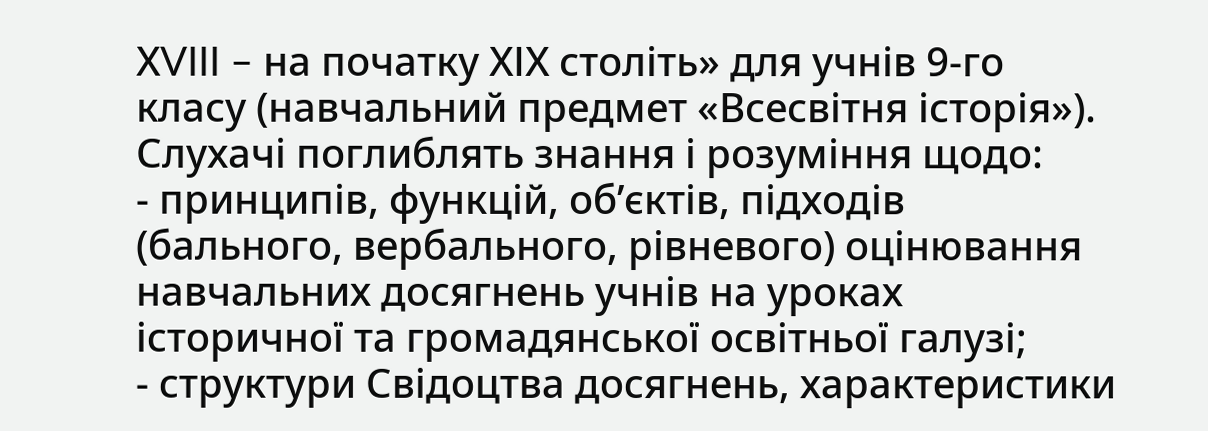ХVIII – на початку ХІХ століть» для учнів 9-го класу (навчальний предмет «Всесвітня історія»).
Слухачі поглиблять знання і розуміння щодо:
- принципів, функцій, об’єктів, підходів (бального, вербального, рівневого) оцінювання навчальних досягнень учнів на уроках історичної та громадянської освітньої галузі;
- структури Свідоцтва досягнень, характеристики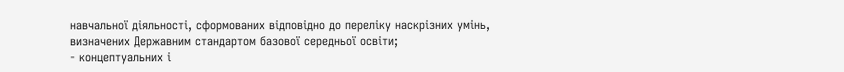навчальної діяльності, сформованих відповідно до переліку наскрізних умінь, визначених Державним стандартом базової середньої освіти;
- концептуальних і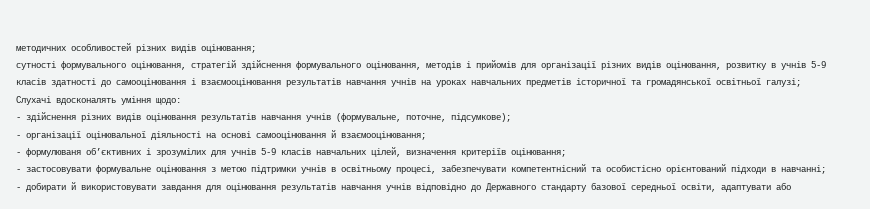методичних особливостей різних видів оцінювання;
сутності формувального оцінювання, стратегій здійснення формувального оцінювання, методів і прийомів для організації різних видів оцінювання, розвитку в учнів 5-9 класів здатності до самооцінювання і взаємооцінювання результатів навчання учнів на уроках навчальних предметів історичної та громадянської освітньої галузі;
Слухачі вдосконалять уміння щодо:
- здійснення різних видів оцінювання результатів навчання учнів (формувальне, поточне, підсумкове);
- організації оцінювальної діяльності на основі самооцінювання й взаємооцінювання;
- формулюваня об’єктивних і зрозумілих для учнів 5-9 класів навчальних цілей, визначення критеріїв оцінювання;
- застосовувати формувальне оцінювання з метою підтримки учнів в освітньому процесі, забезпечувати компетентнісний та особистісно орієнтований підходи в навчанні;
- добирати й використовувати завдання для оцінювання результатів навчання учнів відповідно до Державного стандарту базової середньої освіти, адаптувати або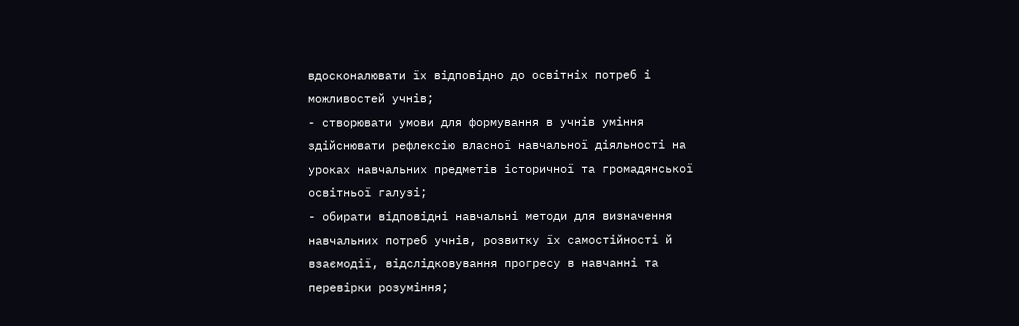вдосконалювати їх відповідно до освітніх потреб і можливостей учнів;
- створювати умови для формування в учнів уміння здійснювати рефлексію власної навчальної діяльності на уроках навчальних предметів історичної та громадянської освітньої галузі;
- обирати відповідні навчальні методи для визначення навчальних потреб учнів, розвитку їх самостійності й взаємодії, відслідковування прогресу в навчанні та перевірки розуміння;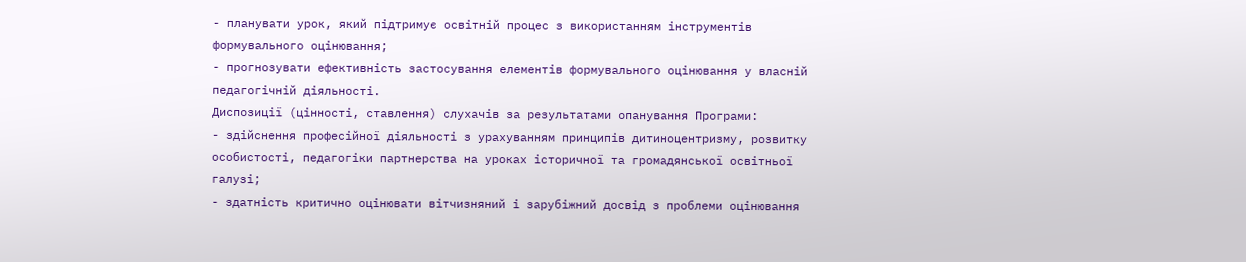- планувати урок, який підтримує освітній процес з використанням інструментів формувального оцінювання;
- прогнозувати ефективність застосування елементів формувального оцінювання у власній педагогічній діяльності.
Диспозиції (цінності, ставлення) слухачів за результатами опанування Програми:
- здійснення професійної діяльності з урахуванням принципів дитиноцентризму, розвитку особистості, педагогіки партнерства на уроках історичної та громадянської освітньої галузі;
- здатність критично оцінювати вітчизняний і зарубіжний досвід з проблеми оцінювання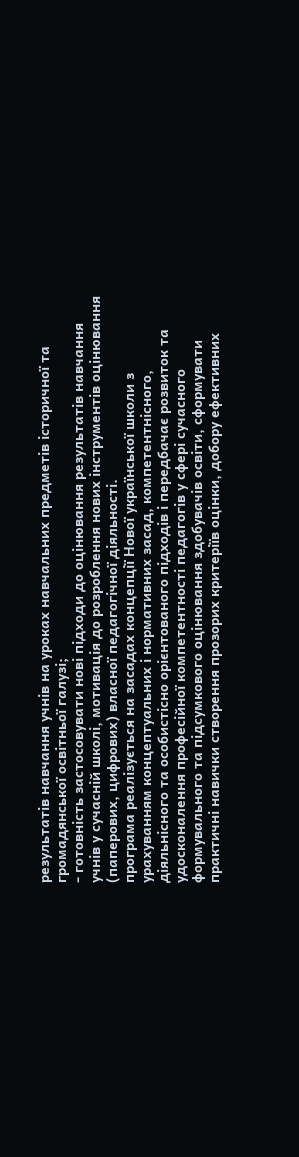результатів навчання учнів на уроках навчальних предметів історичної та громадянської освітньої галузі;
- готовність застосовувати нові підходи до оцінювання результатів навчання учнів у сучасній школі, мотивація до розроблення нових інструментів оцінювання (паперових, цифрових) власної педагогічної діяльності.
програма реалізується на засадах концепції Нової української школи з урахуванням концептуальних і нормативних засад, компетентнісного, діяльнісного та особистісно орієнтованого підходів і передбачає розвиток та удосконалення професійної компетентності педагогів у сфері сучасного формувального та підсумкового оцінювання здобувачів освіти, сформувати практичні навички створення прозорих критеріїв оцінки, добору ефективних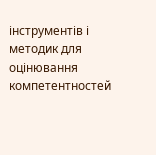інструментів і методик для оцінювання компетентностей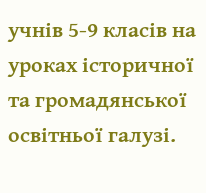учнів 5-9 класів на уроках історичної та громадянської освітньої галузі.